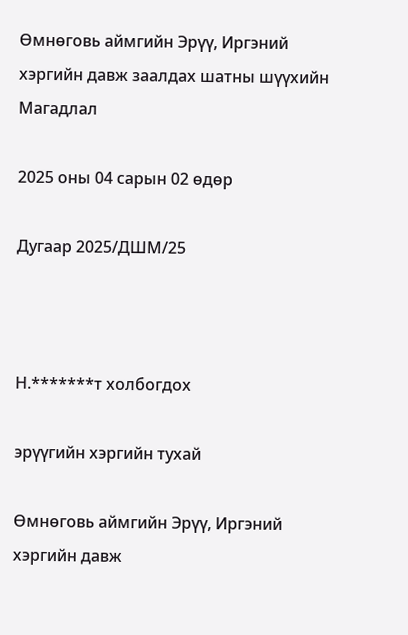Өмнөговь аймгийн Эрүү, Иргэний хэргийн давж заалдах шатны шүүхийн Магадлал

2025 оны 04 сарын 02 өдөр

Дугаар 2025/ДШМ/25



Н.*******т холбогдох

эрүүгийн хэргийн тухай

Өмнөговь аймгийн Эрүү, Иргэний хэргийн давж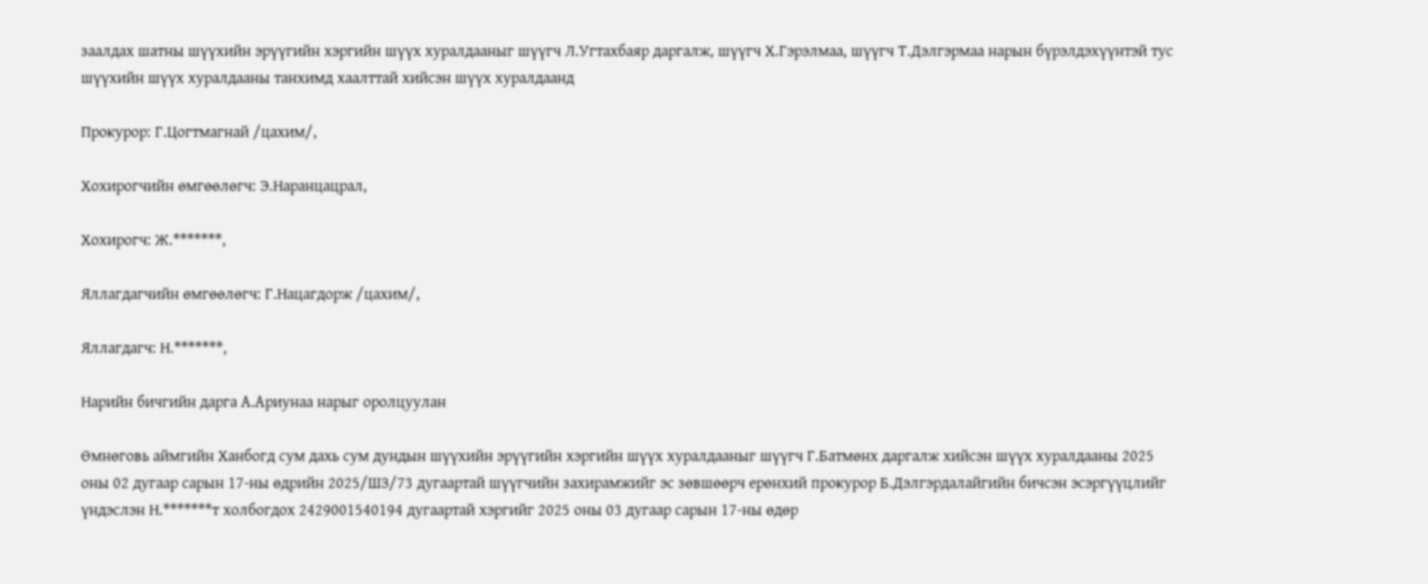заалдах шатны шүүхийн эрүүгийн хэргийн шүүх хуралдааныг шүүгч Л.Угтахбаяр даргалж, шүүгч Х.Гэрэлмаа, шүүгч Т.Дэлгэрмаа нарын бүрэлдэхүүнтэй тус шүүхийн шүүх хуралдааны танхимд хаалттай хийсэн шүүх хуралдаанд

Прокурор: Г.Цогтмагнай /цахим/,

Хохирогчийн өмгөөлөгч: Э.Наранцацрал,

Хохирогч: Ж.*******,

Яллагдагчийн өмгөөлөгч: Г.Нацагдорж /цахим/,

Яллагдагч: Н.*******,

Нарийн бичгийн дарга А.Ариунаа нарыг оролцуулан

Өмнөговь аймгийн Ханбогд сум дахь сум дундын шүүхийн эрүүгийн хэргийн шүүх хуралдааныг шүүгч Г.Батмөнх даргалж хийсэн шүүх хуралдааны 2025 оны 02 дугаар сарын 17-ны өдрийн 2025/ШЗ/73 дугаартай шүүгчийн захирамжийг эс зөвшөөрч ерөнхий прокурор Б.Дэлгэрдалайгийн бичсэн эсэргүүцлийг үндэслэн Н.*******т холбогдох 2429001540194 дугаартай хэргийг 2025 оны 03 дугаар сарын 17-ны өдөр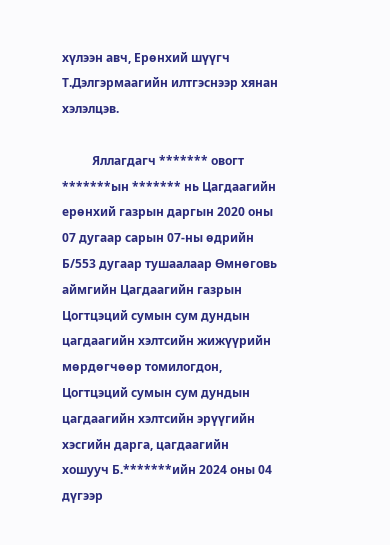хүлээн авч, Ерөнхий шүүгч Т.Дэлгэрмаагийн илтгэснээр хянан хэлэлцэв.

          Яллагдагч ******* овогт *******ын ******* нь Цагдаагийн ерөнхий газрын даргын 2020 оны 07 дугаар сарын 07-ны өдрийн Б/553 дугаар тушаалаар Өмнөговь аймгийн Цагдаагийн газрын Цогтцэций сумын сум дундын цагдаагийн хэлтсийн жижүүрийн мөрдөгчөөр томилогдон, Цогтцэций сумын сум дундын цагдаагийн хэлтсийн эрүүгийн хэсгийн дарга, цагдаагийн хошууч Б.*******ийн 2024 оны 04 дүгээр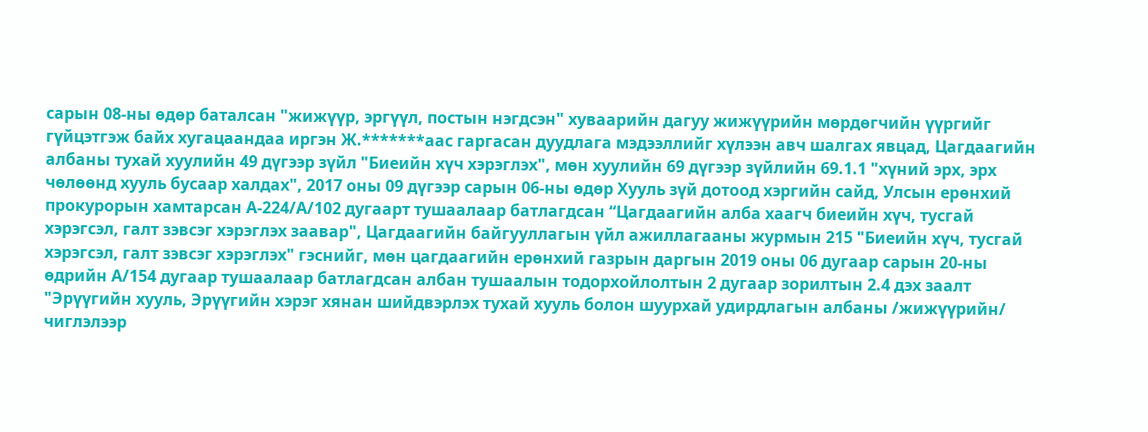сарын 08-ны өдөр баталсан "жижүүр, эргүүл, постын нэгдсэн" хуваарийн дагуу жижүүрийн мөрдөгчийн үүргийг гүйцэтгэж байх хугацаандаа иргэн Ж.*******аас гаргасан дуудлага мэдээллийг хүлээн авч шалгах явцад, Цагдаагийн албаны тухай хуулийн 49 дүгээр зүйл "Биеийн хүч хэрэглэх", мөн хуулийн 69 дүгээр зүйлийн 69.1.1 "хүний эрх, эрх чөлөөнд хууль бусаар халдах", 2017 оны 09 дүгээр сарын 06-ны өдөр Хууль зүй дотоод хэргийн сайд, Улсын ерөнхий прокурорын хамтарсан А-224/А/102 дугаарт тушаалаар батлагдсан “Цагдаагийн алба хаагч биеийн хүч, тусгай хэрэгсэл, галт зэвсэг хэрэглэх заавар", Цагдаагийн байгууллагын үйл ажиллагааны журмын 215 "Биеийн хүч, тусгай хэрэгсэл, галт зэвсэг хэрэглэх" гэснийг, мөн цагдаагийн ерөнхий газрын даргын 2019 оны 06 дугаар сарын 20-ны өдрийн А/154 дугаар тушаалаар батлагдсан албан тушаалын тодорхойлолтын 2 дугаар зорилтын 2.4 дэх заалт "Эрүүгийн хууль, Эрүүгийн хэрэг хянан шийдвэрлэх тухай хууль болон шуурхай удирдлагын албаны /жижүүрийн/ чиглэлээр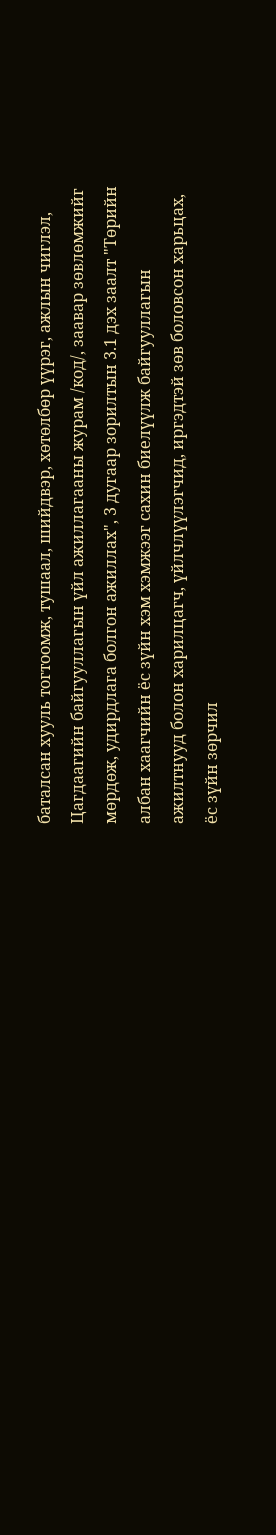баталсан хууль тогтоомж, тушаал, шийдвэр, хөтөлбөр үүрэг, ажлын чиглэл, Цагдаагийн байгууллагын үйл ажиллагааны журам /код/, заавар зөвлөмжийг мөрдөж, удирдлага болгон ажиллах", 3 дугаар зорилтын 3.1 дэх заалт "Төрийн албан хаагчийн ёс зүйн хэм хэмжээг сахин биелүүлж байгууллагын ажилтнууд болон харилцагч, үйлчлүүлэгчид, иргэдтэй зөв боловсон харьцах, ёс зүйн зөрчил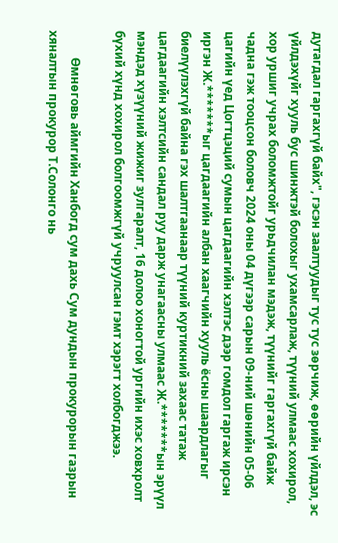дутагдал гаргахгүй байх", гэсэн заалтуудыг тус тус зөрчиж, өөрийн үйлдэл, эс үйлдэхүйг хууль бус шинжтэй болохыг ухамсарлаж, түүний улмаас хохирол, хор уршиг учрах боломжтойг урьдчилан мэдэж, түүнийг гаргахгүй байж чадна гэж тооцсон боловч 2024 оны 04 дүгээр сарын 09-ний шөнийн 05-06 цагийн үед Цогтцэций сумын цагдаагийн хэлтэс дээр гомдол гаргаж ирсэн иргэн Ж.*******ыг цагдаагийн албан хаагчийн хууль ёсны шаардлагыг биелүүлэхгүй байна гэх шалтгаанаар түүний куртикний захаас татаж цагдаагийн хэлтсийн сандал руу дарж унагаасны улмаас Ж.*******ын эрүүл мэндэд хүзүүний жижиг зулгаралт, 16 долоо хоногтой ургийн ихэс ховхролт бүхий хүнд хохирол болгоомжгүй учруулсан гэмт хэрэгт холбогджээ.

         Өмнөговь аймгийн Ханбогд сум дахь Сум дундын прокурорын газрын хяналтын прокурор Т.Солонго нь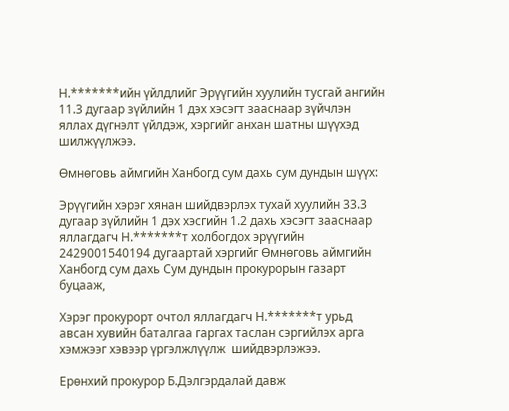Н.*******ийн үйлдлийг Эрүүгийн хуулийн тусгай ангийн 11.3 дугаар зүйлийн 1 дэх хэсэгт зааснаар зүйчлэн яллах дүгнэлт үйлдэж, хэргийг анхан шатны шүүхэд шилжүүлжээ.

Өмнөговь аймгийн Ханбогд сум дахь сум дундын шүүх:

Эрүүгийн хэрэг хянан шийдвэрлэх тухай хуулийн 33.3 дугаар зүйлийн 1 дэх хэсгийн 1.2 дахь хэсэгт зааснаар яллагдагч Н.*******т холбогдох эрүүгийн 2429001540194 дугаартай хэргийг Өмнөговь аймгийн Ханбогд сум дахь Сум дундын прокурорын газарт буцааж,

Хэрэг прокурорт очтол яллагдагч Н.*******т урьд авсан хувийн баталгаа гаргах таслан сэргийлэх арга хэмжээг хэвээр үргэлжлүүлж  шийдвэрлэжээ.

Ерөнхий прокурор Б.Дэлгэрдалай давж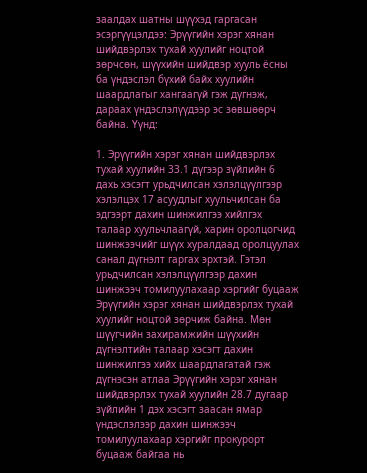заалдах шатны шүүхэд гаргасан эсэргүүцэлдээ: Эрүүгийн хэрэг хянан шийдвэрлэх тухай хуулийг ноцтой зөрчсөн, шүүхийн шийдвэр хууль ёсны ба үндэслэл бүхий байх хуулийн шаардлагыг хангаагүй гэж дүгнэж, дараах үндэслэлүүдээр эс зөвшөөрч байна. Үүнд:

1. Эрүүгийн хэрэг хянан шийдвэрлэх тухай хуулийн 33.1 дүгээр зүйлийн 6 дахь хэсэгт урьдчилсан хэлэлцүүлгээр хэлэлцэх 17 асуудлыг хуульчилсан ба эдгээрт дахин шинжилгээ хийлгэх талаар хуульчлаагүй, харин оролцогчид шинжээчийг шүүх хуралдаад оролцуулах санал дүгнэлт гаргах эрхтэй. Гэтэл урьдчилсан хэлэлцүүлгээр дахин шинжээч томилуулахаар хэргийг буцааж Эрүүгийн хэрэг хянан шийдвэрлэх тухай хуулийг ноцтой зөрчиж байна. Мөн шүүгчийн захирамжийн шүүхийн дүгнэлтийн талаар хэсэгт дахин шинжилгээ хийх шаардлагатай гэж дүгнэсэн атлаа Эрүүгийн хэрэг хянан шийдвэрлэх тухай хуулийн 28.7 дугаар зүйлийн 1 дэх хэсэгт заасан ямар үндэслэлээр дахин шинжээч томилуулахаар хэргийг прокурорт буцааж байгаа нь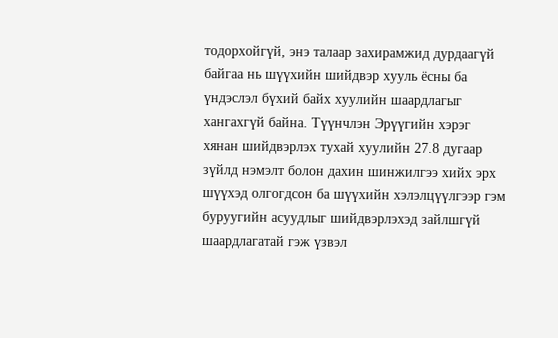тодорхойгүй, энэ талаар захирамжид дурдаагүй байгаа нь шүүхийн шийдвэр хууль ёсны ба үндэслэл бүхий байх хуулийн шаардлагыг хангахгүй байна. Түүнчлэн Эрүүгийн хэрэг хянан шийдвэрлэх тухай хуулийн 27.8 дугаар зүйлд нэмэлт болон дахин шинжилгээ хийх эрх шүүхэд олгогдсон ба шүүхийн хэлэлцүүлгээр гэм буруугийн асуудлыг шийдвэрлэхэд зайлшгүй шаардлагатай гэж үзвэл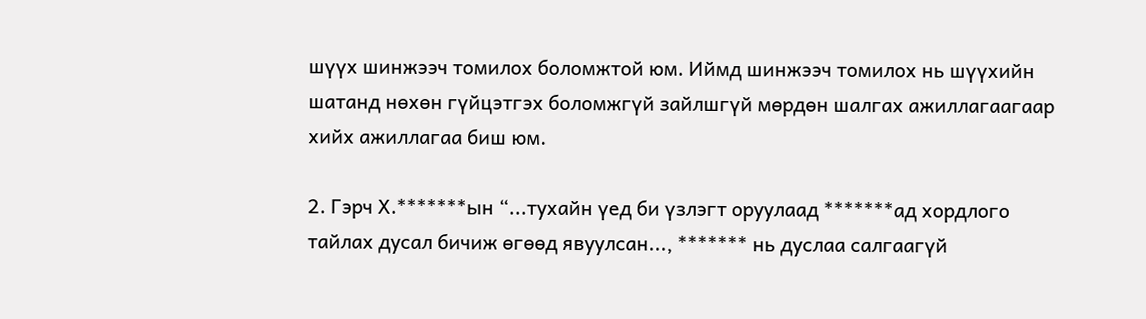шүүх шинжээч томилох боломжтой юм. Иймд шинжээч томилох нь шүүхийн шатанд нөхөн гүйцэтгэх боломжгүй зайлшгүй мөрдөн шалгах ажиллагаагаар хийх ажиллагаа биш юм.

2. Гэрч Х.*******ын “...тухайн үед би үзлэгт оруулаад *******ад хордлого тайлах дусал бичиж өгөөд явуулсан..., ******* нь дуслаа салгаагүй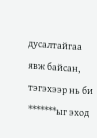дусалтайгаа явж байсан, тэгэхээр нь би *******ыг эход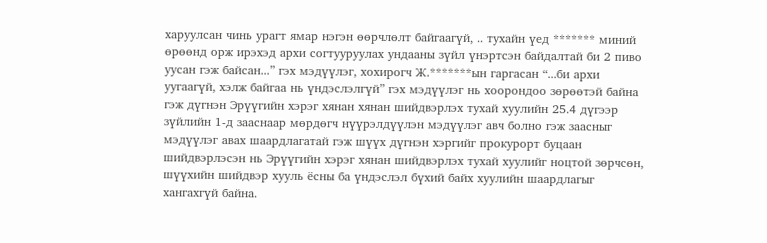харуулсан чинь урагт ямар нэгэн өөрчлөлт байгаагүй, .. тухайн үед ******* миний өрөөнд орж ирэхэд архи согтууруулах ундааны зүйл үнэртсэн байдалтай би 2 пиво уусан гэж байсан...” гэх мэдүүлэг, хохирогч Ж.*******ын гаргасан “...би архи уугаагүй, хэлж байгаа нь үндэслэлгүй” гэх мэдүүлэг нь хоорондоо зөрөөтэй байна гэж дүгнэн Эрүүгийн хэрэг хянан хянан шийдвэрлэх тухай хуулийн 25.4 дүгээр зүйлийн 1-д зааснаар мөрдөгч нүүрэлдүүлэн мэдүүлэг авч болно гэж заасныг мэдүүлэг авах шаардлагатай гэж шүүх дүгнэн хэргийг прокурорт буцаан шийдвэрлэсэн нь Эрүүгийн хэрэг хянан шийдвэрлэх тухай хуулийг ноцтой зөрчсөн, шүүхийн шийдвэр хууль ёсны ба үндэслэл бүхий байх хуулийн шаардлагыг хангахгүй байна.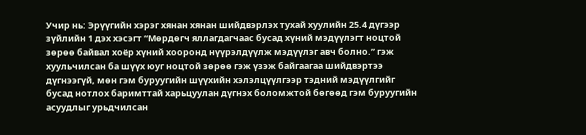Учир нь: Эрүүгийн хэрэг хянан хянан шийдвэрлэх тухай хуулийн 25.4 дүгээр зүйлийн 1 дэх хэсэгт “Мөрдөгч яллагдагчаас бусад хүний мэдүүлэгт ноцтой зөрөө байвал хоёр хүний хооронд нүүрэлдүүлж мэдүүлэг авч болно.” гэж хуульчилсан ба шүүх юуг ноцтой зөрөө гэж үзэж байгаагаа шийдвэртээ дүгнээгүй, мөн гэм буруугийн шүүхийн хэлэлцүүлгээр тэдний мэдүүлгийг бусад нотлох баримттай харьцуулан дүгнэх боломжтой бөгөөд гэм буруугийн асуудлыг урьдчилсан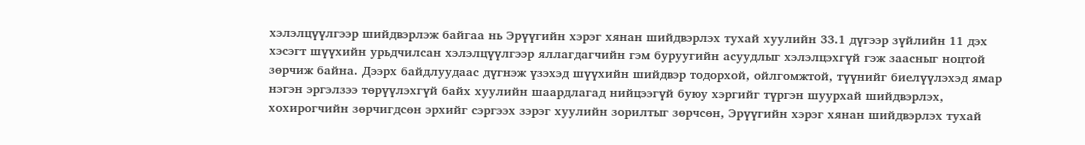хэлэлцүүлгээр шийдвэрлэж байгаа нь Эрүүгийн хэрэг хянан шийдвэрлэх тухай хуулийн 33.1 дүгээр зүйлийн 11 дэх хэсэгт шүүхийн урьдчилсан хэлэлцүүлгээр яллагдагчийн гэм буруугийн асуудлыг хэлэлцэхгүй гэж заасныг ноцтой зөрчиж байна. Дээрх байдлуудаас дүгнэж үзэхэд шүүхийн шийдвэр тодорхой, ойлгомжтой, түүнийг биелүүлэхэд ямар нэгэн эргэлзээ төрүүлэхгүй байх хуулийн шаардлагад нийцээгүй буюу хэргийг түргэн шуурхай шийдвэрлэх, хохирогчийн зөрчигдсөн эрхийг сэргээх зэрэг хуулийн зорилтыг зөрчсөн, Эрүүгийн хэрэг хянан шийдвэрлэх тухай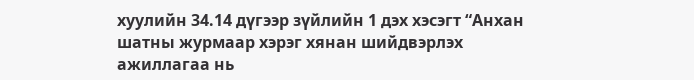хуулийн 34.14 дүгээр зүйлийн 1 дэх хэсэгт “Анхан шатны журмаар хэрэг хянан шийдвэрлэх ажиллагаа нь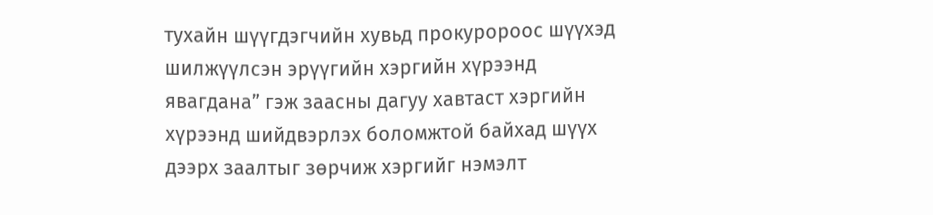тухайн шүүгдэгчийн хувьд прокуророос шүүхэд шилжүүлсэн эрүүгийн хэргийн хүрээнд явагдана” гэж заасны дагуу хавтаст хэргийн хүрээнд шийдвэрлэх боломжтой байхад шүүх дээрх заалтыг зөрчиж хэргийг нэмэлт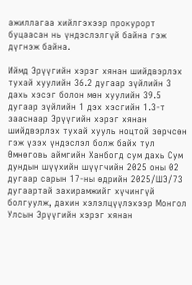ажиллагаа хийлгэхээр прокурорт буцаасан нь үндэслэлгүй байна гэж дүгнэж байна.

Иймд Эрүүгийн хэрэг хянан шийдвэрлэх тухай хуулийн 36.2 дугаар зүйлийн 3 дахь хэсэг болон мөн хуулийн 39.5 дугаар зүйлийн 1 дэх хэсгийн 1.3-т зааснаар Эрүүгийн хэрэг хянан шийдвэрлэх тухай хууль ноцтой зөрчсөн гэж үзэх үндэслэл болж байх тул Өмнөговь аймгийн Ханбогд сум дахь Сум дундын шүүхийн шүүгчийн 2025 оны 02 дугаар сарын 17-ны өдрийн 2025/ШЭ/73 дугаартай захирамжийг хүчингүй болгуулж, дахин хэлэлцүүлэхээр Монгол Улсын Эрүүгийн хэрэг хянан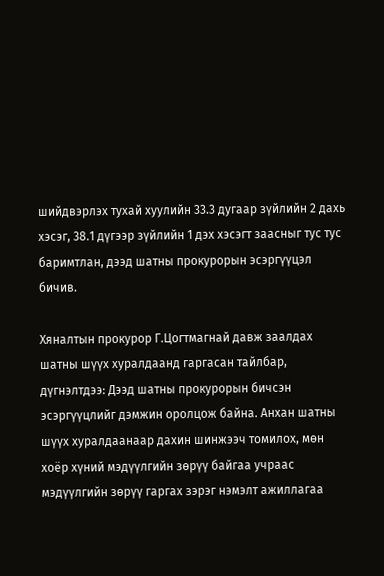шийдвэрлэх тухай хуулийн 33.3 дугаар зүйлийн 2 дахь хэсэг, 38.1 дүгээр зүйлийн 1 дэх хэсэгт заасныг тус тус баримтлан, дээд шатны прокурорын эсэргүүцэл бичив.

Хяналтын прокурор Г.Цогтмагнай давж заалдах шатны шүүх хуралдаанд гаргасан тайлбар, дүгнэлтдээ: Дээд шатны прокурорын бичсэн эсэргүүцлийг дэмжин оролцож байна. Анхан шатны шүүх хуралдаанаар дахин шинжээч томилох, мөн хоёр хүний мэдүүлгийн зөрүү байгаа учраас мэдүүлгийн зөрүү гаргах зэрэг нэмэлт ажиллагаа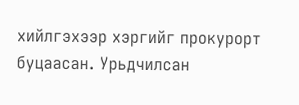хийлгэхээр хэргийг прокурорт буцаасан. Урьдчилсан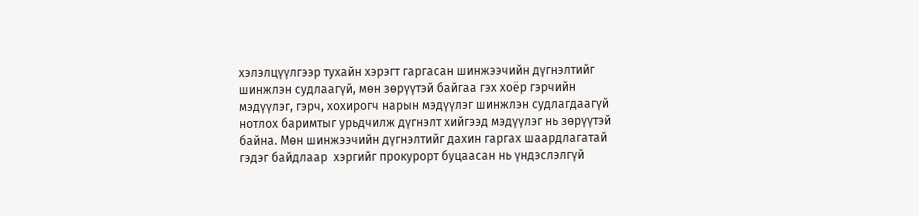хэлэлцүүлгээр тухайн хэрэгт гаргасан шинжээчийн дүгнэлтийг шинжлэн судлаагүй, мөн зөрүүтэй байгаа гэх хоёр гэрчийн мэдүүлэг, гэрч, хохирогч нарын мэдүүлэг шинжлэн судлагдаагүй нотлох баримтыг урьдчилж дүгнэлт хийгээд мэдүүлэг нь зөрүүтэй байна. Мөн шинжээчийн дүгнэлтийг дахин гаргах шаардлагатай гэдэг байдлаар  хэргийг прокурорт буцаасан нь үндэслэлгүй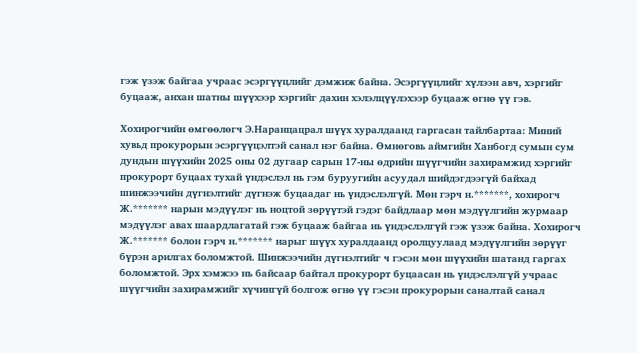гэж үзэж байгаа учраас эсэргүүцлийг дэмжиж байна. Эсэргүүцлийг хүлээн авч, хэргийг буцааж, анхан шатны шүүхээр хэргийг дахин хэлэлцүүлэхээр буцааж өгнө үү гэв.

Хохирогчийн өмгөөлөгч Э.Наранцацрал шүүх хуралдаанд гаргасан тайлбартаа: Миний хувьд прокурорын эсэргүүцэлтэй санал нэг байна. Өмнөговь аймгийн Ханбогд сумын сум дундын шүүхийн 2025 оны 02 дугаар сарын 17-ны өдрийн шүүгчийн захирамжид хэргийг прокурорт буцаах тухай үндэслэл нь гэм буруугийн асуудал шийдэгдээгүй байхад шинжээчийн дүгнэлтийг дүгнэж буцаадаг нь үндэслэлгүй. Мөн гэрч н.*******, хохирогч Ж.******* нарын мэдүүлэг нь ноцтой зөрүүтэй гэдэг байдлаар мөн мэдүүлгийн журмаар мэдүүлэг авах шаардлагатай гэж буцааж байгаа нь үндэслэлгүй гэж үзэж байна. Хохирогч Ж.******* болон гэрч н.******* нарыг шүүх хуралдаанд оролцуулаад мэдүүлгийн зөрүүг бүрэн арилгах боломжтой. Шинжээчийн дүгнэлтийг ч гэсэн мөн шүүхийн шатанд гаргах боломжтой. Эрх хэмжээ нь байсаар байтал прокурорт буцаасан нь үндэслэлгүй учраас шүүгчийн захирамжийг хүчингүй болгож өгнө үү гэсэн прокурорын саналтай санал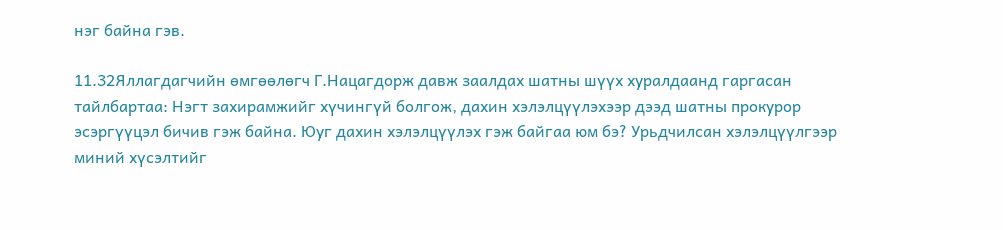нэг байна гэв.

11.32Яллагдагчийн өмгөөлөгч Г.Нацагдорж давж заалдах шатны шүүх хуралдаанд гаргасан тайлбартаа: Нэгт захирамжийг хүчингүй болгож, дахин хэлэлцүүлэхээр дээд шатны прокурор эсэргүүцэл бичив гэж байна. Юуг дахин хэлэлцүүлэх гэж байгаа юм бэ? Урьдчилсан хэлэлцүүлгээр миний хүсэлтийг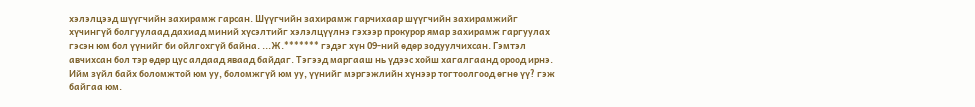хэлэлцээд шүүгчийн захирамж гарсан. Шүүгчийн захирамж гарчихаар шүүгчийн захирамжийг хүчингүй болгуулаад дахиад миний хүсэлтийг хэлэлцүүлнэ гэхээр прокурор ямар захирамж гаргуулах гэсэн юм бол үүнийг би ойлгохгүй байна. ...Ж.******* гэдэг хүн 09-ний өдөр зодуулчихсан. Гэмтэл авчихсан бол тэр өдөр цус алдаад яваад байдаг. Тэгээд маргааш нь үдээс хойш хагалгаанд ороод ирнэ. Ийм зүйл байх боломжтой юм уу, боломжгүй юм уу, үүнийг мэргэжлийн хүнээр тогтоолгоод өгнө үү? гэж байгаа юм.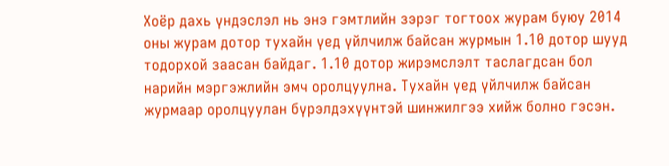Хоёр дахь үндэслэл нь энэ гэмтлийн зэрэг тогтоох журам буюу 2014 оны журам дотор тухайн үед үйлчилж байсан журмын 1.10 дотор шууд тодорхой заасан байдаг. 1.10 дотор жирэмслэлт таслагдсан бол нарийн мэргэжлийн эмч оролцуулна. Тухайн үед үйлчилж байсан журмаар оролцуулан бүрэлдэхүүнтэй шинжилгээ хийж болно гэсэн.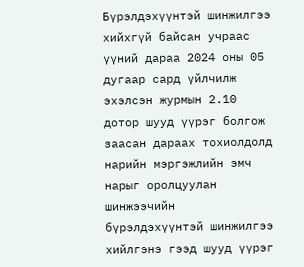Бүрэлдэхүүнтэй шинжилгээ хийхгүй байсан учраас үүний дараа 2024 оны 05 дугаар сард үйлчилж эхэлсэн журмын 2.10 дотор шууд үүрэг болгож заасан дараах тохиолдолд нарийн мэргэжлийн эмч нарыг оролцуулан шинжээчийн бүрэлдэхүүнтэй шинжилгээ хийлгэнэ гээд шууд үүрэг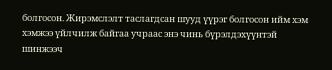болгосон. Жирэмслэлт таслагдсан шууд үүрэг болгосон ийм хэм хэмжээ үйлчилж байгаа учраас энэ чинь бүрэлдэхүүнтэй шинжээч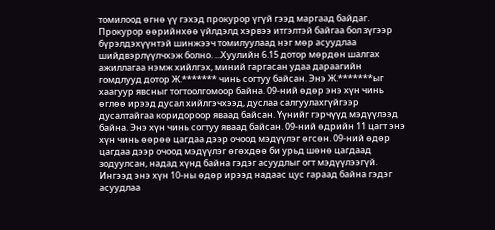томилоод өгнө үү гэхэд прокурор үгүй гээд маргаад байдаг. Прокурор өөрийнхөө үйлдэлд хэрвээ итгэлтэй байгаа бол зүгээр бүрэлдэхүүнтэй шинжээч томилуулаад нэг мөр асуудлаа шийдвэрлүүлчхэж болно. ...Хуулийн 6.15 дотор мөрдөн шалгах ажиллагаа нэмж хийлгэх, миний гаргасан удаа дараагийн гомдлууд дотор Ж.******* чинь согтуу байсан. Энэ Ж.*******ыг хаагуур явсныг тогтоолгомоор байна. 09-ний өдөр энэ хүн чинь өглөө ирээд дусал хийлгэчхээд, дуслаа салгуулахгүйгээр дусалтайгаа коридороор яваад байсан. Үүнийг гэрчүүд мэдүүлээд байна. Энэ хүн чинь согтуу яваад байсан. 09-ний өдрийн 11 цагт энэ хүн чинь өөрөө цагдаа дээр очоод мэдүүлэг өгсөн. 09-ний өдөр цагдаа дээр очоод мэдүүлэг өгөхдөө би урьд шөнө цагдаад зодуулсан, надад хүнд байна гэдэг асуудлыг огт мэдүүлээгүй. Ингээд энэ хүн 10-ны өдөр ирээд надаас цус гараад байна гэдэг асуудлаа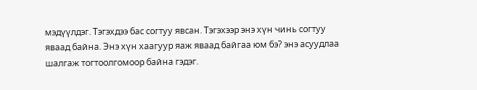мэдүүлдэг. Тэгэхдээ бас согтуу явсан. Тэгэхээр энэ хүн чинь согтуу яваад байна. Энэ хүн хаагуур яаж яваад байгаа юм бэ? энэ асуудлаа шалгаж тогтоолгомоор байна гэдэг.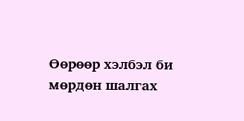Өөрөөр хэлбэл би мөрдөн шалгах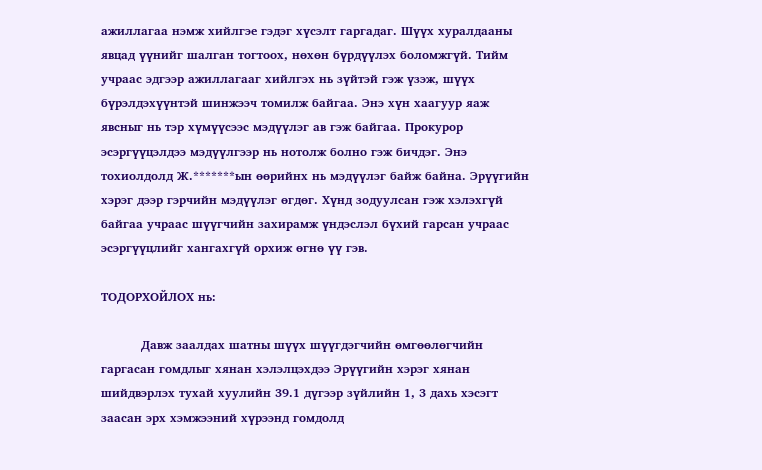ажиллагаа нэмж хийлгэе гэдэг хүсэлт гаргадаг. Шүүх хуралдааны явцад үүнийг шалган тогтоох, нөхөн бүрдүүлэх боломжгүй. Тийм учраас эдгээр ажиллагааг хийлгэх нь зүйтэй гэж үзэж, шүүх бүрэлдэхүүнтэй шинжээч томилж байгаа. Энэ хүн хаагуур яаж явсныг нь тэр хүмүүсээс мэдүүлэг ав гэж байгаа. Прокурор эсэргүүцэлдээ мэдүүлгээр нь нотолж болно гэж бичдэг. Энэ тохиолдолд Ж.*******ын өөрийнх нь мэдүүлэг байж байна. Эрүүгийн хэрэг дээр гэрчийн мэдүүлэг өгдөг. Хүнд зодуулсан гэж хэлэхгүй байгаа учраас шүүгчийн захирамж үндэслэл бүхий гарсан учраас эсэргүүцлийг хангахгүй орхиж өгнө үү гэв.

ТОДОРХОЙЛОХ нь:

          Давж заалдах шатны шүүх шүүгдэгчийн өмгөөлөгчийн гаргасан гомдлыг хянан хэлэлцэхдээ Эрүүгийн хэрэг хянан шийдвэрлэх тухай хуулийн 39.1 дүгээр зүйлийн 1, 3 дахь хэсэгт заасан эрх хэмжээний хүрээнд гомдолд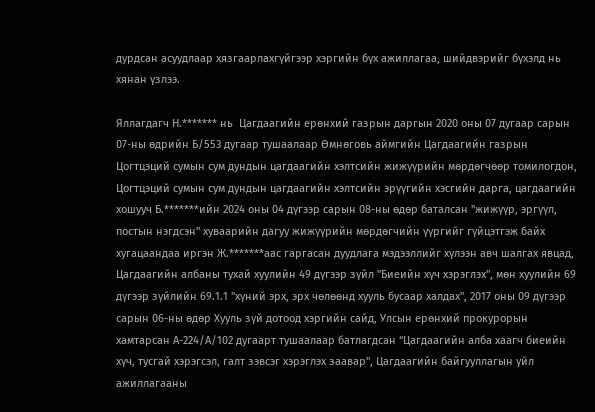дурдсан асуудлаар хязгаарлахгүйгээр хэргийн бүх ажиллагаа, шийдвэрийг бүхэлд нь хянан үзлээ.

Яллагдагч Н.******* нь  Цагдаагийн ерөнхий газрын даргын 2020 оны 07 дугаар сарын 07-ны өдрийн Б/553 дугаар тушаалаар Өмнөговь аймгийн Цагдаагийн газрын Цогтцэций сумын сум дундын цагдаагийн хэлтсийн жижүүрийн мөрдөгчөөр томилогдон, Цогтцэций сумын сум дундын цагдаагийн хэлтсийн эрүүгийн хэсгийн дарга, цагдаагийн хошууч Б.*******ийн 2024 оны 04 дүгээр сарын 08-ны өдөр баталсан "жижүүр, эргүүл, постын нэгдсэн" хуваарийн дагуу жижүүрийн мөрдөгчийн үүргийг гүйцэтгэж байх хугацаандаа иргэн Ж.*******аас гаргасан дуудлага мэдээллийг хүлээн авч шалгах явцад, Цагдаагийн албаны тухай хуулийн 49 дүгээр зүйл "Биеийн хүч хэрэглэх", мөн хуулийн 69 дүгээр зүйлийн 69.1.1 "хүний эрх, эрх чөлөөнд хууль бусаар халдах", 2017 оны 09 дүгээр сарын 06-ны өдөр Хууль зүй дотоод хэргийн сайд, Улсын ерөнхий прокурорын хамтарсан А-224/А/102 дугаарт тушаалаар батлагдсан “Цагдаагийн алба хаагч биеийн хүч, тусгай хэрэгсэл, галт зэвсэг хэрэглэх заавар", Цагдаагийн байгууллагын үйл ажиллагааны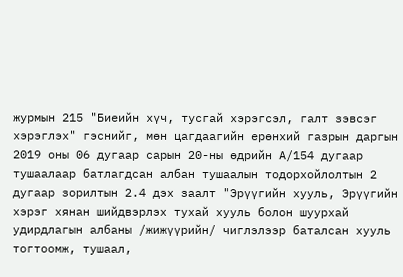журмын 215 "Биеийн хүч, тусгай хэрэгсэл, галт зэвсэг хэрэглэх" гэснийг, мөн цагдаагийн ерөнхий газрын даргын 2019 оны 06 дугаар сарын 20-ны өдрийн А/154 дугаар тушаалаар батлагдсан албан тушаалын тодорхойлолтын 2 дугаар зорилтын 2.4 дэх заалт "Эрүүгийн хууль, Эрүүгийн хэрэг хянан шийдвэрлэх тухай хууль болон шуурхай удирдлагын албаны /жижүүрийн/ чиглэлээр баталсан хууль тогтоомж, тушаал,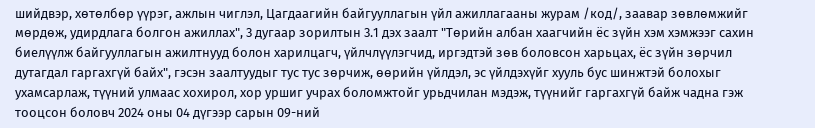шийдвэр, хөтөлбөр үүрэг, ажлын чиглэл, Цагдаагийн байгууллагын үйл ажиллагааны журам /код/, заавар зөвлөмжийг мөрдөж, удирдлага болгон ажиллах", 3 дугаар зорилтын 3.1 дэх заалт "Төрийн албан хаагчийн ёс зүйн хэм хэмжээг сахин биелүүлж байгууллагын ажилтнууд болон харилцагч, үйлчлүүлэгчид, иргэдтэй зөв боловсон харьцах, ёс зүйн зөрчил дутагдал гаргахгүй байх", гэсэн заалтуудыг тус тус зөрчиж, өөрийн үйлдэл, эс үйлдэхүйг хууль бус шинжтэй болохыг ухамсарлаж, түүний улмаас хохирол, хор уршиг учрах боломжтойг урьдчилан мэдэж, түүнийг гаргахгүй байж чадна гэж тооцсон боловч 2024 оны 04 дүгээр сарын 09-ний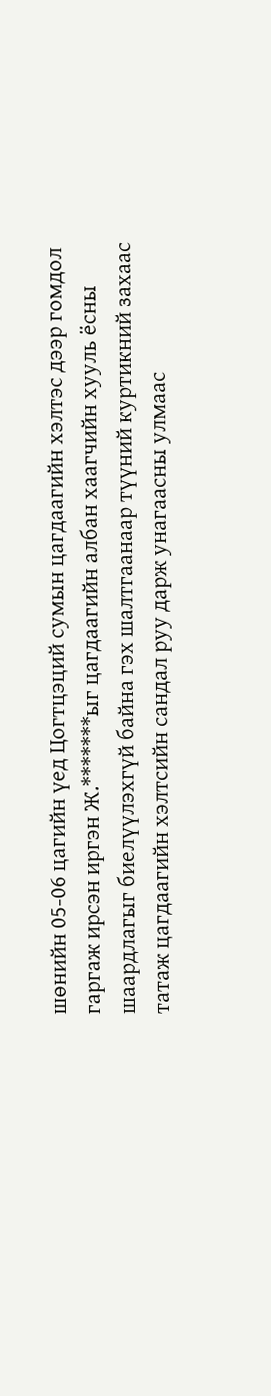шөнийн 05-06 цагийн үед Цогтцэций сумын цагдаагийн хэлтэс дээр гомдол гаргаж ирсэн иргэн Ж.*******ыг цагдаагийн албан хаагчийн хууль ёсны шаардлагыг биелүүлэхгүй байна гэх шалтгаанаар түүний куртикний захаас татаж цагдаагийн хэлтсийн сандал руу дарж унагаасны улмаас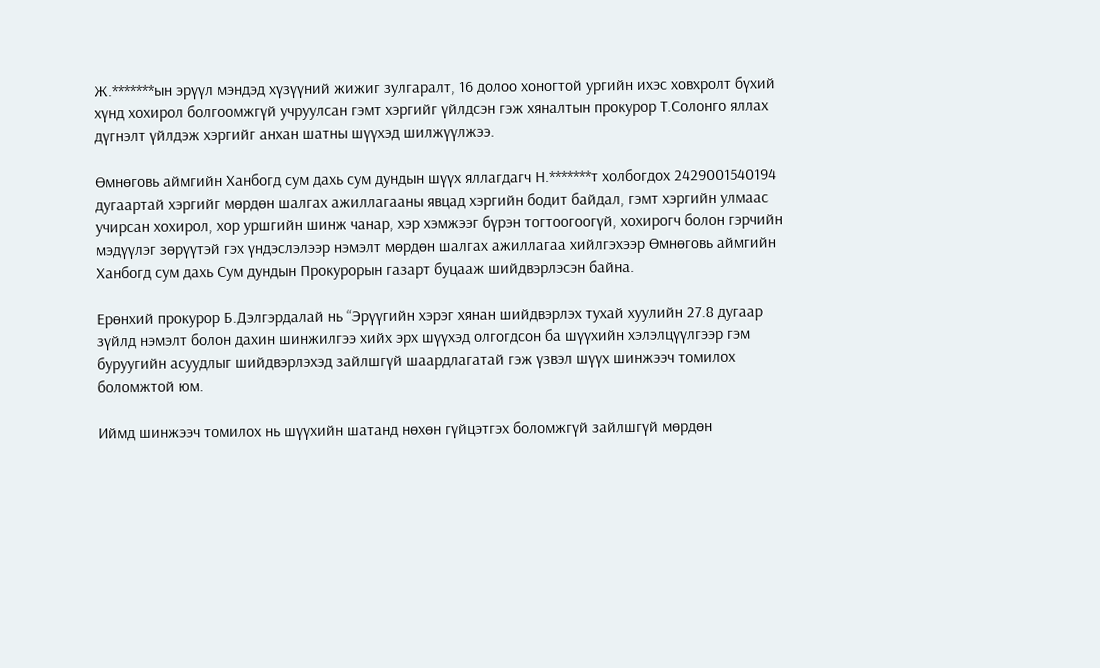Ж.*******ын эрүүл мэндэд хүзүүний жижиг зулгаралт, 16 долоо хоногтой ургийн ихэс ховхролт бүхий хүнд хохирол болгоомжгүй учруулсан гэмт хэргийг үйлдсэн гэж хяналтын прокурор Т.Солонго яллах дүгнэлт үйлдэж хэргийг анхан шатны шүүхэд шилжүүлжээ.

Өмнөговь аймгийн Ханбогд сум дахь сум дундын шүүх яллагдагч Н.*******т холбогдох 2429001540194 дугаартай хэргийг мөрдөн шалгах ажиллагааны явцад хэргийн бодит байдал, гэмт хэргийн улмаас учирсан хохирол, хор уршгийн шинж чанар, хэр хэмжээг бүрэн тогтоогоогүй, хохирогч болон гэрчийн мэдүүлэг зөрүүтэй гэх үндэслэлээр нэмэлт мөрдөн шалгах ажиллагаа хийлгэхээр Өмнөговь аймгийн Ханбогд сум дахь Сум дундын Прокурорын газарт буцааж шийдвэрлэсэн байна.

Ерөнхий прокурор Б.Дэлгэрдалай нь “Эрүүгийн хэрэг хянан шийдвэрлэх тухай хуулийн 27.8 дугаар зүйлд нэмэлт болон дахин шинжилгээ хийх эрх шүүхэд олгогдсон ба шүүхийн хэлэлцүүлгээр гэм буруугийн асуудлыг шийдвэрлэхэд зайлшгүй шаардлагатай гэж үзвэл шүүх шинжээч томилох боломжтой юм.

Иймд шинжээч томилох нь шүүхийн шатанд нөхөн гүйцэтгэх боломжгүй зайлшгүй мөрдөн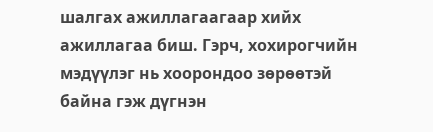шалгах ажиллагаагаар хийх ажиллагаа биш. Гэрч, хохирогчийн мэдүүлэг нь хоорондоо зөрөөтэй байна гэж дүгнэн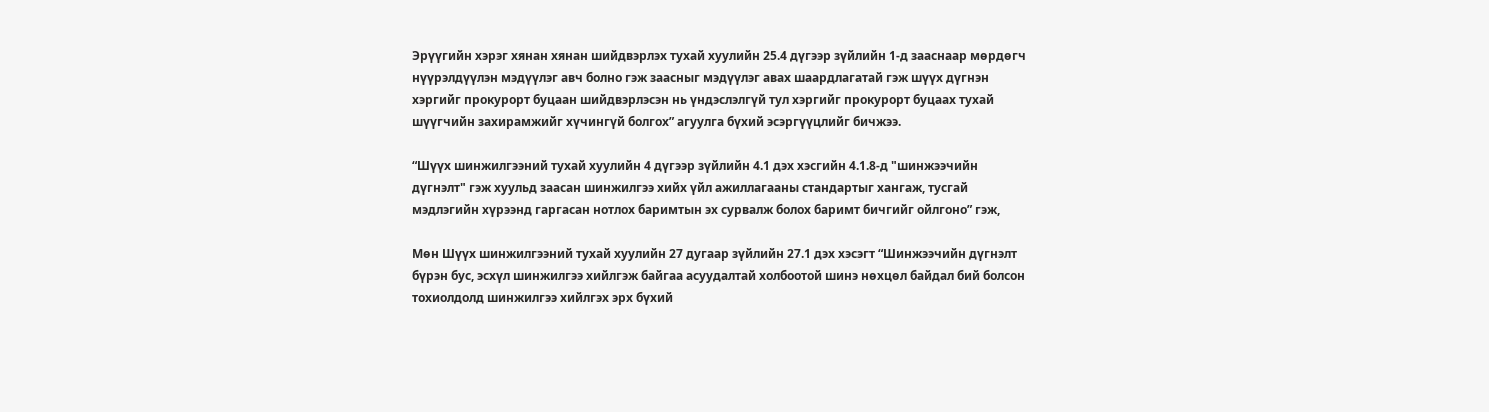Эрүүгийн хэрэг хянан хянан шийдвэрлэх тухай хуулийн 25.4 дүгээр зүйлийн 1-д зааснаар мөрдөгч нүүрэлдүүлэн мэдүүлэг авч болно гэж заасныг мэдүүлэг авах шаардлагатай гэж шүүх дүгнэн хэргийг прокурорт буцаан шийдвэрлэсэн нь үндэслэлгүй тул хэргийг прокурорт буцаах тухай шүүгчийн захирамжийг хүчингүй болгох” агуулга бүхий эсэргүүцлийг бичжээ.

“Шүүх шинжилгээний тухай хуулийн 4 дүгээр зүйлийн 4.1 дэх хэсгийн 4.1.8-д "шинжээчийн дүгнэлт" гэж хуульд заасан шинжилгээ хийх үйл ажиллагааны стандартыг хангаж, тусгай мэдлэгийн хүрээнд гаргасан нотлох баримтын эх сурвалж болох баримт бичгийг ойлгоно” гэж,

Мөн Шүүх шинжилгээний тухай хуулийн 27 дугаар зүйлийн 27.1 дэх хэсэгт “Шинжээчийн дүгнэлт бүрэн бус, эсхүл шинжилгээ хийлгэж байгаа асуудалтай холбоотой шинэ нөхцөл байдал бий болсон тохиолдолд шинжилгээ хийлгэх эрх бүхий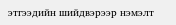этгээдийн шийдвэрээр нэмэлт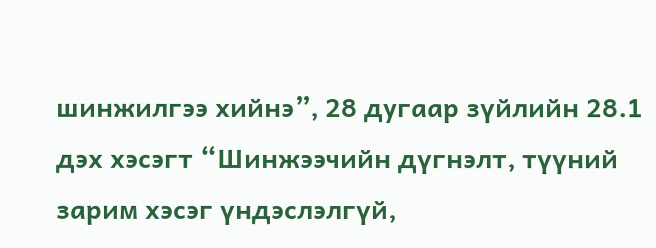шинжилгээ хийнэ”, 28 дугаар зүйлийн 28.1 дэх хэсэгт “Шинжээчийн дүгнэлт, түүний зарим хэсэг үндэслэлгүй,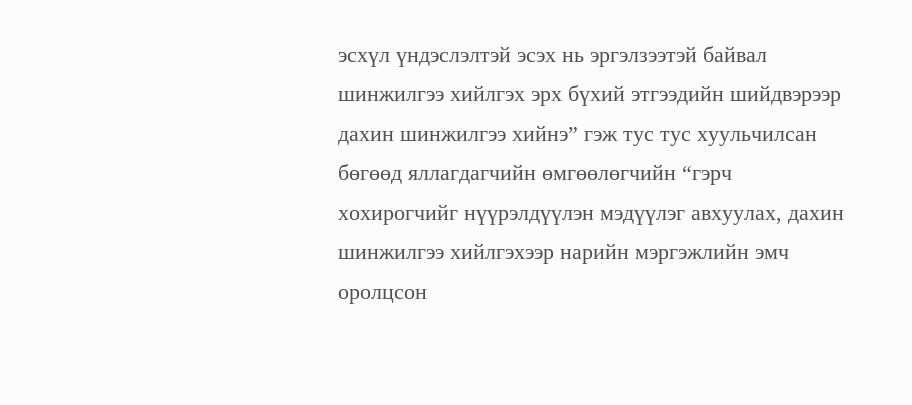эсхүл үндэслэлтэй эсэх нь эргэлзээтэй байвал шинжилгээ хийлгэх эрх бүхий этгээдийн шийдвэрээр дахин шинжилгээ хийнэ” гэж тус тус хуульчилсан бөгөөд яллагдагчийн өмгөөлөгчийн “гэрч хохирогчийг нүүрэлдүүлэн мэдүүлэг авхуулах, дахин шинжилгээ хийлгэхээр нарийн мэргэжлийн эмч оролцсон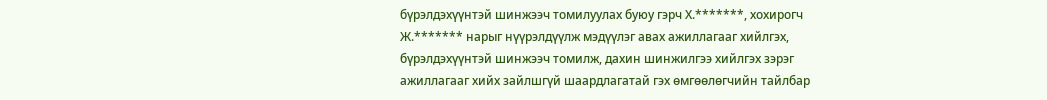бүрэлдэхүүнтэй шинжээч томилуулах буюу гэрч Х.*******, хохирогч Ж.******* нарыг нүүрэлдүүлж мэдүүлэг авах ажиллагааг хийлгэх, бүрэлдэхүүнтэй шинжээч томилж, дахин шинжилгээ хийлгэх зэрэг ажиллагааг хийх зайлшгүй шаардлагатай гэх өмгөөлөгчийн тайлбар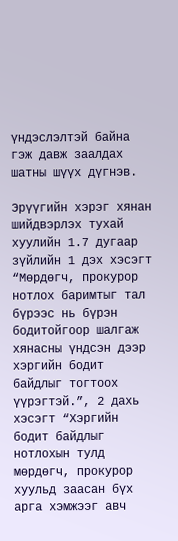үндэслэлтэй байна гэж давж заалдах шатны шүүх дүгнэв.

Эрүүгийн хэрэг хянан шийдвэрлэх тухай хуулийн 1.7 дугаар зүйлийн 1 дэх хэсэгт “Мөрдөгч, прокурор нотлох баримтыг тал бүрээс нь бүрэн бодитойгоор шалгаж хянасны үндсэн дээр хэргийн бодит байдлыг тогтоох үүрэгтэй.”, 2 дахь хэсэгт “Хэргийн бодит байдлыг нотлохын тулд мөрдөгч, прокурор хуульд заасан бүх арга хэмжээг авч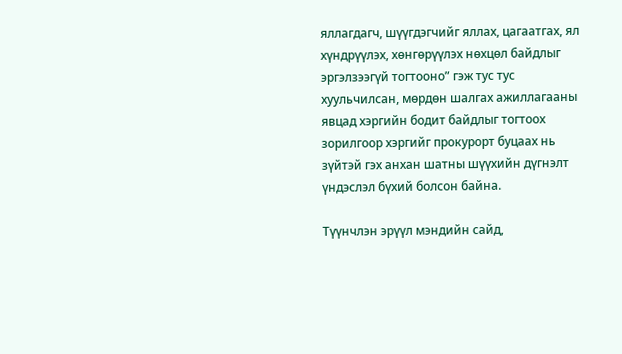яллагдагч, шүүгдэгчийг яллах, цагаатгах, ял хүндрүүлэх, хөнгөрүүлэх нөхцөл байдлыг эргэлзээгүй тогтооно” гэж тус тус хуульчилсан, мөрдөн шалгах ажиллагааны явцад хэргийн бодит байдлыг тогтоох зорилгоор хэргийг прокурорт буцаах нь зүйтэй гэх анхан шатны шүүхийн дүгнэлт үндэслэл бүхий болсон байна.

Түүнчлэн эрүүл мэндийн сайд,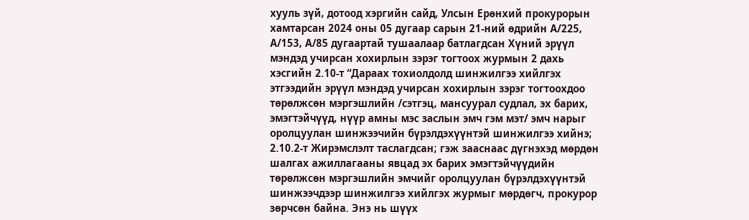хууль зүй, дотоод хэргийн сайд, Улсын Ерөнхий прокурорын хамтарсан 2024 оны 05 дугаар сарын 21-ний өдрийн А/225, А/153, А/85 дугаартай тушаалаар батлагдсан Хүний эрүүл мэндэд учирсан хохирлын зэрэг тогтоох журмын 2 дахь хэсгийн 2.10-т “Дараах тохиолдолд шинжилгээ хийлгэх этгээдийн эрүүл мэндэд учирсан хохирлын зэрэг тогтоохдоо төрөлжсөн мэргэшлийн /сэтгэц, мансуурал судлал, эх барих, эмэгтэйчүүд, нүүр амны мэс заслын эмч гэм мэт/ эмч нарыг оролцуулан шинжээчийн бүрэлдэхүүнтэй шинжилгээ хийнэ; 2.10.2-т Жирэмслэлт таслагдсан; гэж зааснаас дүгнэхэд мөрдөн шалгах ажиллагааны явцад эх барих эмэгтэйчүүдийн төрөлжсөн мэргэшлийн эмчийг оролцуулан бүрэлдэхүүнтэй шинжээчдээр шинжилгээ хийлгэх журмыг мөрдөгч, прокурор зөрчсөн байна. Энэ нь шүүх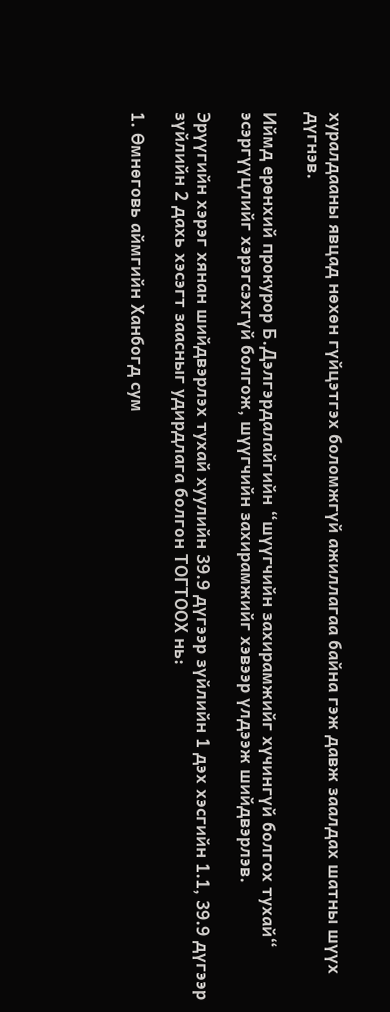хуралдааны явцад нөхөн гүйцэтгэх боломжгүй ажиллагаа байна гэж давж заалдах шатны шүүх дүгнэв.

Иймд ерөнхий прокурор Б.Дэлгэрдалайгийн “шүүгчийн захирамжийг хүчингүй болгох тухай“ эсэргүүцлийг хэрэгсэхгүй болгож, шүүгчийн захирамжийг хэвээр үлдээж шийдвэрлэв.

Эрүүгийн хэрэг хянан шийдвэрлэх тухай хуулийн 39.9 дүгээр зүйлийн 1 дэх хэсгийн 1.1, 39.9 дүгээр зүйлийн 2 дахь хэсэгт заасныг удирдлага болгон ТОГТООХ нь:

1. Өмнөговь аймгийн Ханбогд сум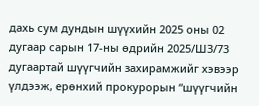дахь сум дундын шүүхийн 2025 оны 02 дугаар сарын 17-ны өдрийн 2025/ШЗ/73 дугаартай шүүгчийн захирамжийг хэвээр үлдээж, ерөнхий прокурорын “шүүгчийн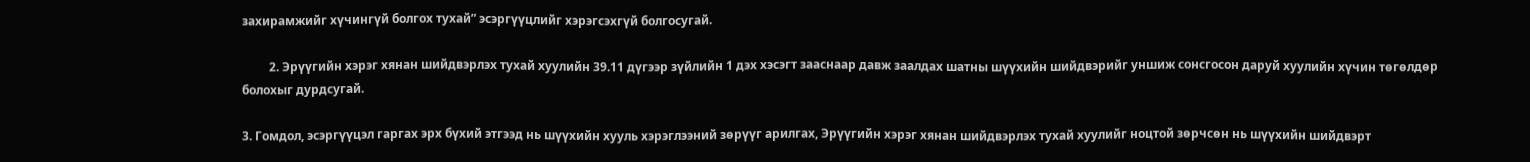захирамжийг хүчингүй болгох тухай” эсэргүүцлийг хэрэгсэхгүй болгосугай.

         2. Эрүүгийн хэрэг хянан шийдвэрлэх тухай хуулийн 39.11 дүгээр зүйлийн 1 дэх хэсэгт зааснаар давж заалдах шатны шүүхийн шийдвэрийг уншиж сонсгосон даруй хуулийн хүчин төгөлдөр болохыг дурдсугай.

3. Гомдол, эсэргүүцэл гаргах эрх бүхий этгээд нь шүүхийн хууль хэрэглээний зөрүүг арилгах, Эрүүгийн хэрэг хянан шийдвэрлэх тухай хуулийг ноцтой зөрчсөн нь шүүхийн шийдвэрт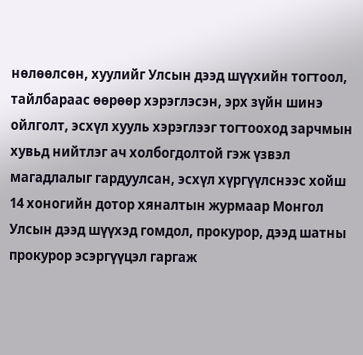нөлөөлсөн, хуулийг Улсын дээд шүүхийн тогтоол, тайлбараас өөрөөр хэрэглэсэн, эрх зүйн шинэ ойлголт, эсхүл хууль хэрэглээг тогтооход зарчмын хувьд нийтлэг ач холбогдолтой гэж үзвэл магадлалыг гардуулсан, эсхүл хүргүүлснээс хойш 14 хоногийн дотор хяналтын журмаар Монгол Улсын дээд шүүхэд гомдол, прокурор, дээд шатны прокурор эсэргүүцэл гаргаж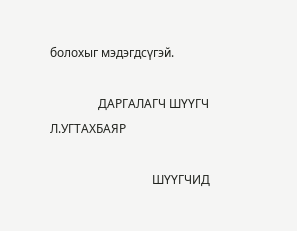болохыг мэдэгдсүгэй.

                ДАРГАЛАГЧ ШҮҮГЧ                                        Л.УГТАХБАЯР

                                  ШҮҮГЧИД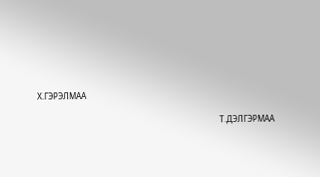Х.ГЭРЭЛМАА

                                                                                           Т.ДЭЛГЭРМАА